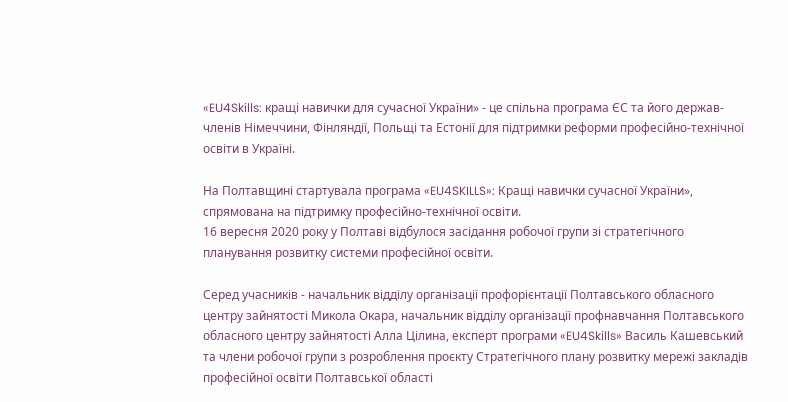«EU4Skills: кращі навички для сучасної України» - це спільна програма ЄС та його держав-членів Німеччини, Фінляндії, Польщі та Естонії для підтримки реформи професійно-технічної освіти в Україні.

На Полтавщині стартувала програма «EU4SKILLS»: Кращі навички сучасної України», спрямована на підтримку професійно-технічної освіти.
16 вересня 2020 року у Полтаві відбулося засідання робочої групи зі стратегічного планування розвитку системи професійної освіти.

Серед учасників - начальник відділу організації профорієнтації Полтавського обласного центру зайнятості Микола Окара, начальник відділу організації профнавчання Полтавського обласного центру зайнятості Алла Цілина, експерт програми «EU4Skills» Василь Кашевський та члени робочої групи з розроблення проєкту Стратегічного плану розвитку мережі закладів професійної освіти Полтавської області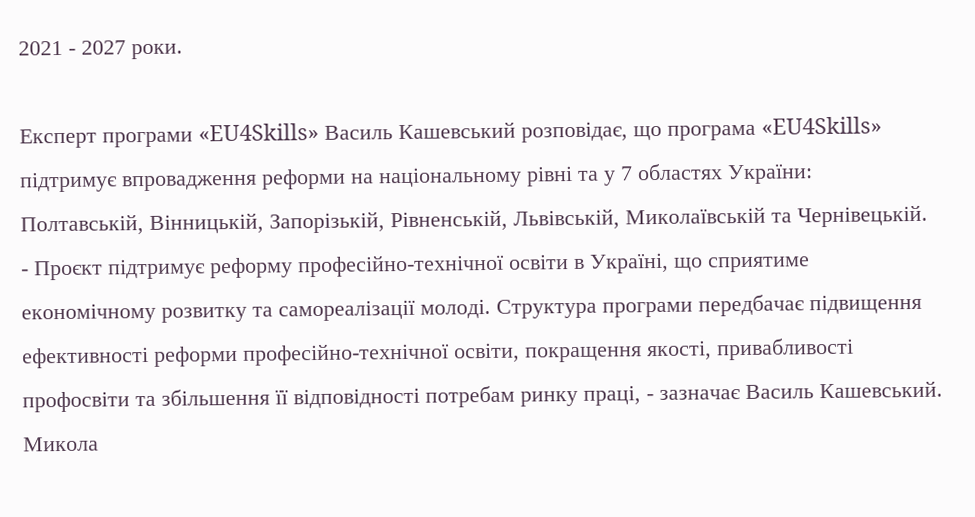2021 - 2027 роки.

Експерт програми «EU4Skills» Василь Кашевський розповідає, що програма «EU4Skills» підтримує впровадження реформи на національному рівні та у 7 областях України: Полтавській, Вінницькій, Запорізькій, Рівненській, Львівській, Миколаївській та Чернівецькій.
- Проєкт підтримує реформу професійно-технічної освіти в Україні, що сприятиме економічному розвитку та самореалізації молоді. Структура програми передбачає підвищення ефективності реформи професійно-технічної освіти, покращення якості, привабливості профосвіти та збільшення її відповідності потребам ринку праці, - зазначає Василь Кашевський.
Микола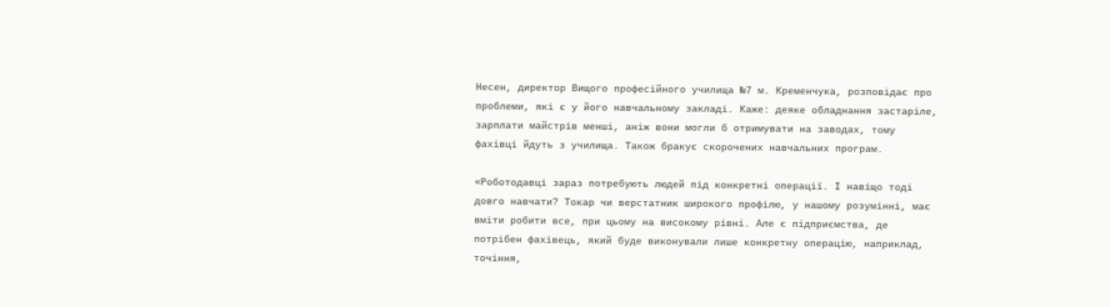Несен, директор Вищого професійного училища №7 м. Кременчука, розповідає про проблеми, які є у його навчальному закладі. Каже: деяке обладнання застаріле, зарплати майстрів менші, аніж вони могли б отримувати на заводах, тому фахівці йдуть з училища. Також бракує скорочених навчальних програм.

«Роботодавці зараз потребують людей під конкретні операції. І навіщо тоді довго навчати? Токар чи верстатник широкого профілю, у нашому розумінні, має вміти робити все, при цьому на високому рівні. Але є підприємства, де потрібен фахівець, який буде виконували лише конкретну операцію, наприклад, точіння,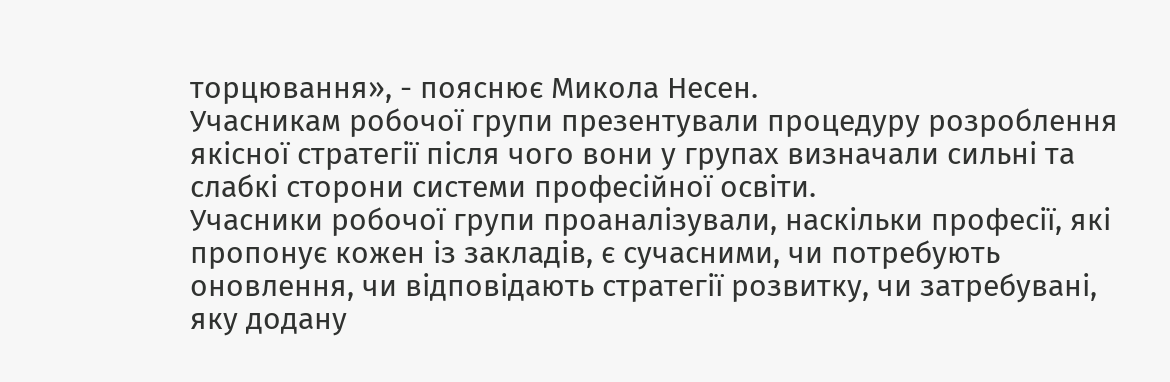торцювання», - пояснює Микола Несен.
Учасникам робочої групи презентували процедуру розроблення якісної стратегії після чого вони у групах визначали сильні та слабкі сторони системи професійної освіти.
Учасники робочої групи проаналізували, наскільки професії, які пропонує кожен із закладів, є сучасними, чи потребують оновлення, чи відповідають стратегії розвитку, чи затребувані, яку додану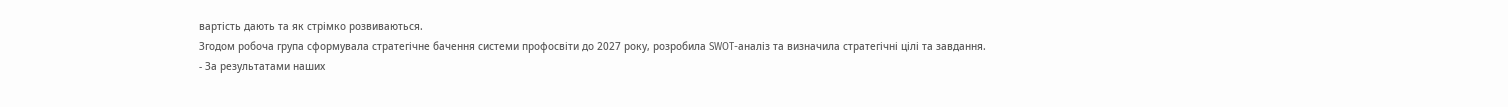вартість дають та як стрімко розвиваються.
Згодом робоча група сформувала стратегічне бачення системи профосвіти до 2027 року, розробила SWOT-аналіз та визначила стратегічні цілі та завдання.
- За результатами наших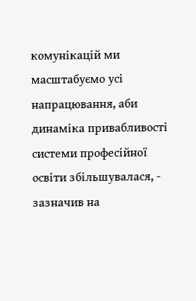комунікацій ми масштабуємо усі напрацювання, аби динаміка привабливості системи професійної освіти збільшувалася, - зазначив на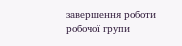завершення роботи робочої групи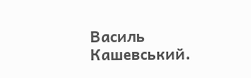Василь Кашевський.